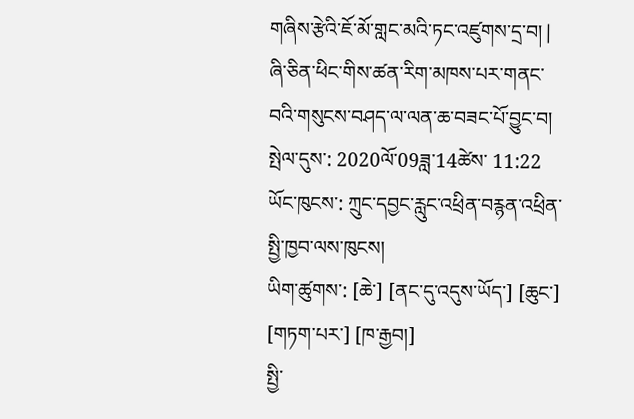གཞིས་རྩེའི་ཇོ་མོ་གླང་མའི་ཏང་འཛུགས་དྲ་བ། |
ཞི་ཅིན་ཕིང་གིས་ཚན་རིག་མཁས་པར་གནང་བའི་གསུངས་བཤད་ལ་ལན་ཆ་བཟང་པོ་བྱུང་བ།
སྤེལ་དུས་: 2020ལོ་09ཟླ་14ཚེས་ 11:22 ཡོང་ཁུངས་: ཀྲུང་དབྱང་རླུང་འཕྲིན་བརྙན་འཕྲིན་སྤྱི་ཁྱབ་ལས་ཁུངས།
ཡིག་ཚུགས་: [ཆེ་] [ནང་དུ་འདུས་ཡོད་] [ཆུང་] [གཏག་པར་] [ཁ་རྒྱབ།]
སྤྱི་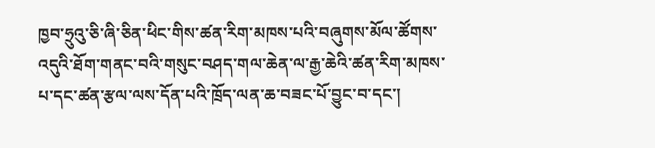ཁྱབ་ཧྲུའུ་ཅི་ཞི་ཅིན་ཕིང་གིས་ཚན་རིག་མཁས་པའི་བཞུགས་མོལ་ཚོགས་འདུའི་ཐོག་གནང་བའི་གསུང་བཤད་གལ་ཆེན་ལ་རྒྱ་ཆེའི་ཚན་རིག་མཁས་པ་དང་ཚན་རྩལ་ལས་དོན་པའི་ཁྲོད་ལན་ཆ་བཟང་པོ་བྱུང་བ་དང་།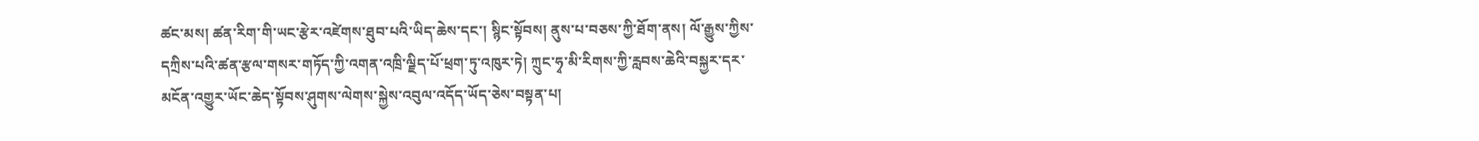ཚང་མས། ཚན་རིག་གི་ཡང་རྩེར་འཛེགས་ཐུབ་པའི་ཡིད་ཆེས་དང་། སྙིང་སྟོབས། ནུས་པ་བཅས་ཀྱི་ཐོག་ནས། ལོ་རྒྱུས་ཀྱིས་དཀྲིས་པའི་ཚན་རྩལ་གསར་གཏོད་ཀྱི་འགན་འཁྲི་ལྗིད་པོ་ཕྲག་ཏུ་འཁུར་ཏེ། ཀྲུང་ཧྭ་མི་རིགས་ཀྱི་རླབས་ཆེའི་བསྐྱར་དར་མངོན་འགྱུར་ཡོང་ཆེད་སྟོབས་ཤུགས་ལེགས་སྐྱེས་འབུལ་འདོད་ཡོད་ཅེས་བསྟན་པ།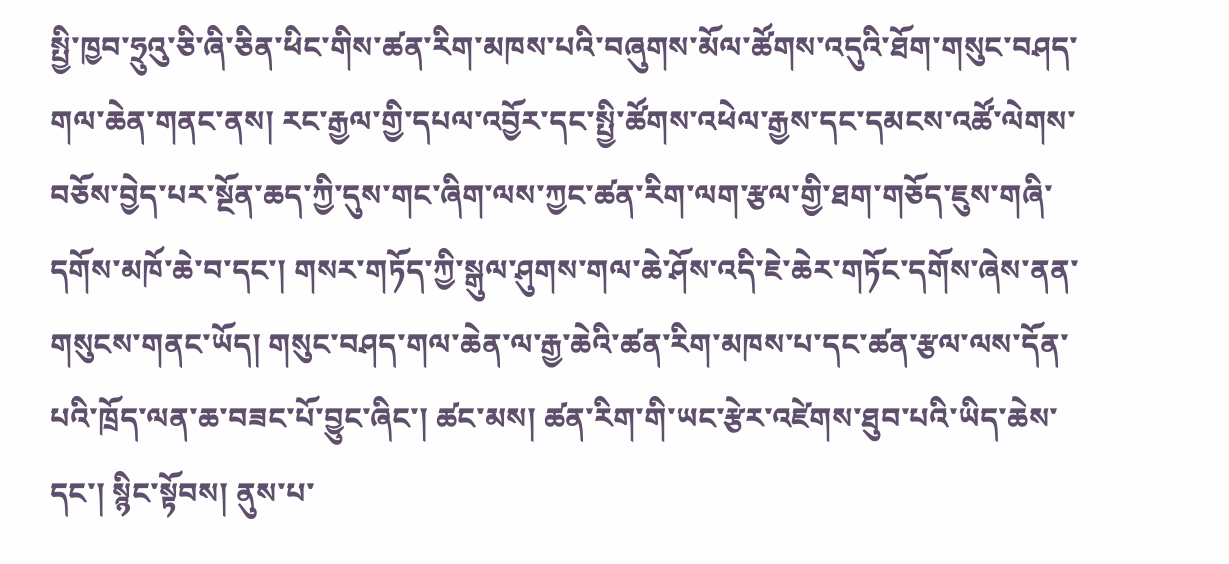སྤྱི་ཁྱབ་ཧྲུའུ་ཅི་ཞི་ཅིན་ཕིང་གིས་ཚན་རིག་མཁས་པའི་བཞུགས་མོལ་ཚོགས་འདུའི་ཐོག་གསུང་བཤད་གལ་ཆེན་གནང་ནས། རང་རྒྱལ་གྱི་དཔལ་འབྱོར་དང་སྤྱི་ཚོགས་འཕེལ་རྒྱས་དང་དམངས་འཚོ་ལེགས་བཅོས་བྱེད་པར་སྔོན་ཆད་ཀྱི་དུས་གང་ཞིག་ལས་ཀྱང་ཚན་རིག་ལག་རྩལ་གྱི་ཐག་གཅོད་ཇུས་གཞི་དགོས་མཁོ་ཆེ་བ་དང་། གསར་གཏོད་ཀྱི་སྒུལ་ཤུགས་གལ་ཆེ་ཤོས་འདི་ཇེ་ཆེར་གཏོང་དགོས་ཞེས་ནན་གསུངས་གནང་ཡོད། གསུང་བཤད་གལ་ཆེན་ལ་རྒྱ་ཆེའི་ཚན་རིག་མཁས་པ་དང་ཚན་རྩལ་ལས་དོན་པའི་ཁྲོད་ལན་ཆ་བཟང་པོ་བྱུང་ཞིང་། ཚང་མས། ཚན་རིག་གི་ཡང་རྩེར་འཛེགས་ཐུབ་པའི་ཡིད་ཆེས་དང་། སྙིང་སྟོབས། ནུས་པ་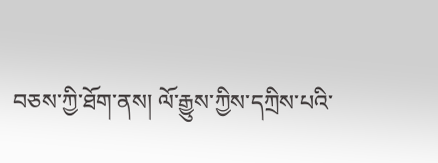བཅས་ཀྱི་ཐོག་ནས། ལོ་རྒྱུས་ཀྱིས་དཀྲིས་པའི་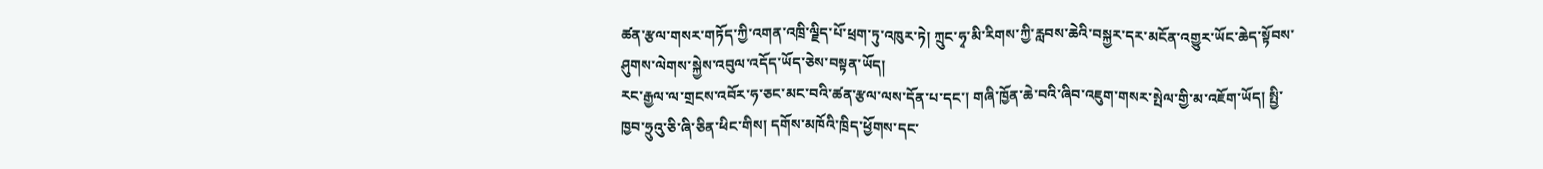ཚན་རྩལ་གསར་གཏོད་ཀྱི་འགན་འཁྲི་ལྗིད་པོ་ཕྲག་ཏུ་འཁུར་ཏེ། ཀྲུང་ཧྭ་མི་རིགས་ཀྱི་རླབས་ཆེའི་བསྐྱར་དར་མངོན་འགྱུར་ཡོང་ཆེད་སྟོབས་ཤུགས་ལེགས་སྐྱེས་འབུལ་འདོད་ཡོད་ཅེས་བསྟན་ཡོད།
རང་རྒྱལ་ལ་གྲངས་འབོར་ཧ་ཅང་མང་བའི་ཚན་རྩལ་ལས་དོན་པ་དང་། གཞི་ཁྱོན་ཆེ་བའི་ཞིབ་འཇུག་གསར་སྤེལ་གྱི་མ་འཇོག་ཡོད། སྤྱི་ཁྱབ་ཧྲུའུ་ཅི་ཞི་ཅིན་ཕིང་གིས། དགོས་མཁོའི་ཁྲིད་ཕྱོགས་དང་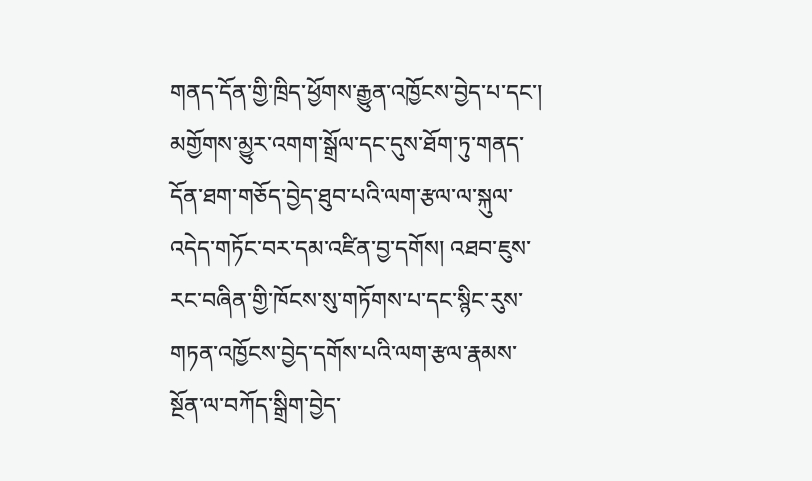གནད་དོན་གྱི་ཁྲིད་ཕྱོགས་རྒྱུན་འཁྱོངས་བྱེད་པ་དང་། མགྱོགས་མྱུར་འགག་སྒྲོལ་དང་དུས་ཐོག་ཏུ་གནད་དོན་ཐག་གཅོད་བྱེད་ཐུབ་པའི་ལག་རྩལ་ལ་སྐུལ་འདེད་གཏོང་བར་དམ་འཛིན་བྱ་དགོས། འཐབ་ཇུས་རང་བཞིན་གྱི་ཁོངས་སུ་གཏོགས་པ་དང་སྙིང་རུས་གཏན་འཁྱོངས་བྱེད་དགོས་པའི་ལག་རྩལ་རྣམས་སྔོན་ལ་བཀོད་སྒྲིག་བྱེད་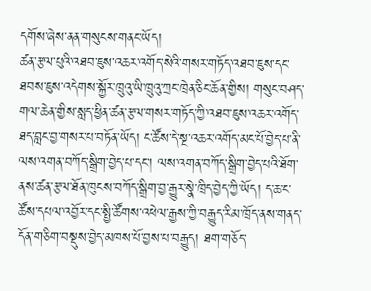དགོས་ཞེས་ནན་གསུངས་གནང་ཡོད།
ཚན་རྩལ་པུའི་འཐབ་ཇུས་འཆར་འགོད་སེའི་གསར་གཏོད་འཐབ་ཇུས་དང་ཐབས་ཇུས་འདེགས་སྐྱོར་ཁྲུའུ་ཡི་ཁྲུའུ་ཀྲང་ཁྲེན་ཅིང་ཆོན་གྱིས། གསུང་བཤད་གལ་ཆེན་གྱིས་སླད་ཕྱིན་ཚན་རྩལ་གསར་གཏོད་ཀྱི་འཐབ་ཇུས་འཆར་འགོད་ཐད་བླང་བྱ་གསར་པ་བཏོན་ཡོད། ང་ཚོས་དེ་སྔ་འཆར་འགོད་མང་པོ་བྱེད་པ་ནི་ལས་འགན་བཀོད་སྒྲིག་བྱེད་པ་དང་། ལས་འགན་བཀོད་སྒྲིག་བྱེད་པའི་ཐོག་ནས་ཚན་རྩལ་ཐོན་ཁུངས་བཀོད་སྒྲིག་བྱ་རྒྱུར་སྣེ་ཁྲིད་བྱེད་ཀྱི་ཡོད། ད་ཆ་ང་ཚོས་དཔལ་འབྱོར་དང་སྤྱི་ཚོགས་འཕེལ་རྒྱས་ཀྱི་བརྒྱུད་རིམ་ཁྲོད་ནས་གནད་དོན་གཅིག་བསྡུས་བྱེད་མཁས་པོ་བྱས་པ་བརྒྱུད། ཐག་གཅོད་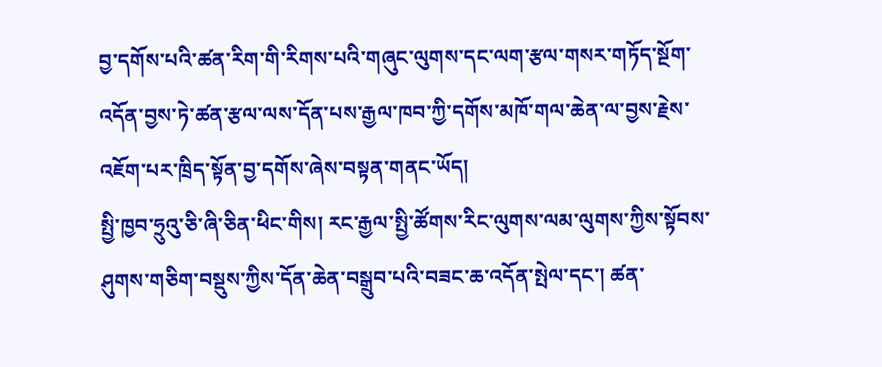བྱ་དགོས་པའི་ཚན་རིག་གི་རིགས་པའི་གཞུང་ལུགས་དང་ལག་རྩལ་གསར་གཏོད་སྔོག་འདོན་བྱས་ཏེ་ཚན་རྩལ་ལས་དོན་པས་རྒྱལ་ཁབ་ཀྱི་དགོས་མཁོ་གལ་ཆེན་ལ་བྱས་རྗེས་འཇོག་པར་ཁྲིད་སྟོན་བྱ་དགོས་ཞེས་བསྟན་གནང་ཡོད།
སྤྱི་ཁྱབ་ཧྲུའུ་ཅི་ཞི་ཅིན་ཕིང་གིས། རང་རྒྱལ་སྤྱི་ཚོགས་རིང་ལུགས་ལམ་ལུགས་ཀྱིས་སྟོབས་ཤུགས་གཅིག་བསྡུས་ཀྱིས་དོན་ཆེན་བསྒྲུབ་པའི་བཟང་ཆ་འདོན་སྤེལ་དང་། ཚན་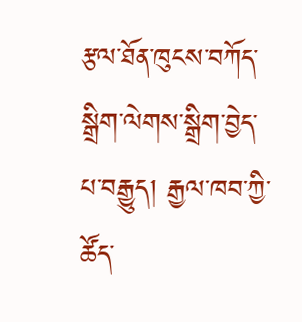རྩལ་ཐོན་ཁུངས་བཀོད་སྒྲིག་ལེགས་སྒྲིག་བྱེད་པ་བརྒྱུད། རྒྱལ་ཁབ་ཀྱི་ཚོད་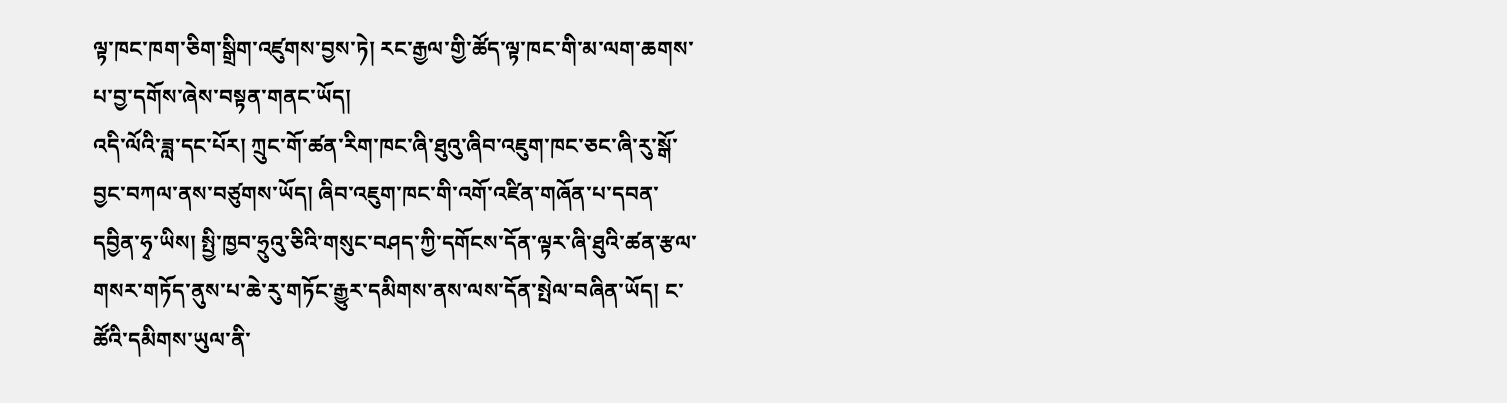ལྟ་ཁང་ཁག་ཅིག་སྒྲིག་འཛུགས་བྱས་ཏེ། རང་རྒྱལ་གྱི་ཚོད་ལྟ་ཁང་གི་མ་ལག་ཆགས་པ་བྱ་དགོས་ཞེས་བསྟན་གནང་ཡོད།
འདི་ལོའི་ཟླ་དང་པོར། ཀྲུང་གོ་ཚན་རིག་ཁང་ཞི་ཐུའུ་ཞིབ་འཇུག་ཁང་ཅང་ཞི་རུ་སྒོ་བྱང་བཀལ་ནས་བཙུགས་ཡོད། ཞིབ་འཇུག་ཁང་གི་འགོ་འཛིན་གཞོན་པ་དབན་དབྱིན་ཧྭ་ཡིས། སྤྱི་ཁྱབ་ཧྲུའུ་ཅིའི་གསུང་བཤད་ཀྱི་དགོངས་དོན་ལྟར་ཞི་ཐུའི་ཚན་རྩལ་གསར་གཏོད་ནུས་པ་ཆེ་རུ་གཏོང་རྒྱུར་དམིགས་ནས་ལས་དོན་སྤེལ་བཞིན་ཡོད། ང་ཚོའི་དམིགས་ཡུལ་ནི་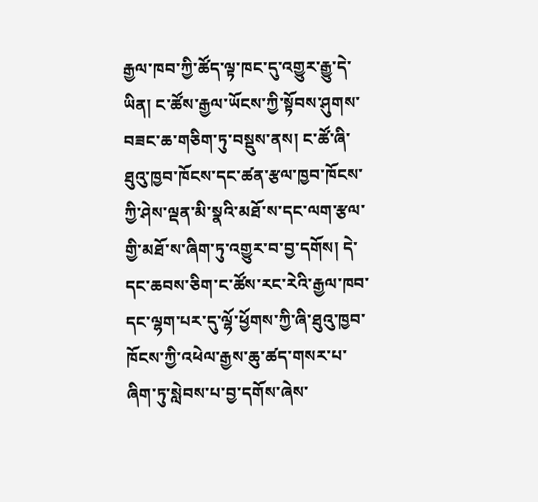རྒྱལ་ཁབ་ཀྱི་ཚོད་ལྟ་ཁང་དུ་འགྱུར་རྒྱུ་དེ་ཡིན། ང་ཚོས་རྒྱལ་ཡོངས་ཀྱི་སྟོབས་ཤུགས་བཟང་ཆ་གཅིག་ཏུ་བསྡུས་ནས། ང་ཚོ་ཞི་ཐུའུ་ཁྱབ་ཁོངས་དང་ཚན་རྩལ་ཁྱབ་ཁོངས་ཀྱི་ཤེས་ལྡན་མི་སྣའི་མཐོ་ས་དང་ལག་རྩལ་གྱི་མཐོ་ས་ཞིག་ཏུ་འགྱུར་བ་བྱ་དགོས། དེ་དང་ཆབས་ཅིག་ང་ཚོས་རང་རེའི་རྒྱལ་ཁབ་དང་ལྷག་པར་དུ་ལྷོ་ཕྱོགས་ཀྱི་ཞི་ཐུའུ་ཁྱབ་ཁོངས་ཀྱི་འཕེལ་རྒྱས་ཆུ་ཚད་གསར་པ་ཞིག་ཏུ་སླེབས་པ་བྱ་དགོས་ཞེས་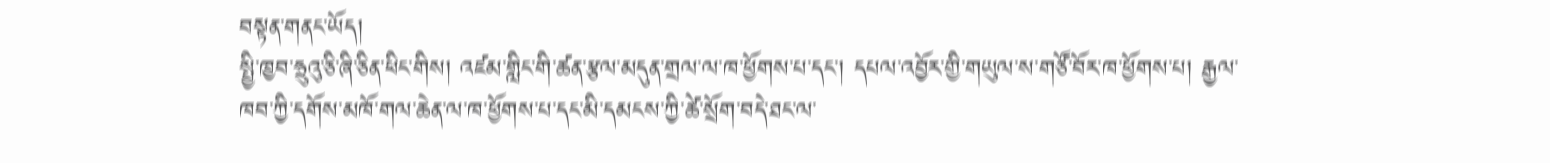བསྟན་གནང་ཡོད།
སྤྱི་ཁྱབ་ཧྲུའུ་ཅི་ཞི་ཅིན་ཕིང་གིས། འཛམ་གླིང་གི་ཚན་རྩལ་མདུན་གྲལ་ལ་ཁ་ཕྱོགས་པ་དང་། དཔལ་འབྱོར་གྱི་གཡུལ་ས་གཙོ་བོར་ཁ་ཕྱོགས་པ། རྒྱལ་ཁབ་ཀྱི་དགོས་མཁོ་གལ་ཆེན་ལ་ཁ་ཕྱོགས་པ་དང་མི་དམངས་ཀྱི་ཚེ་སྲོག་བདེ་ཐང་ལ་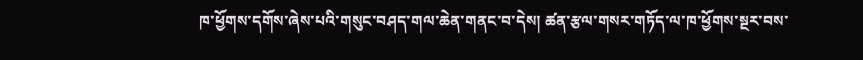ཁ་ཕྱོགས་དགོས་ཞེས་པའི་གསུང་བཤད་གལ་ཆེན་གནང་བ་དེས། ཚན་རྩལ་གསར་གཏོད་ལ་ཁ་ཕྱོགས་སྔར་བས་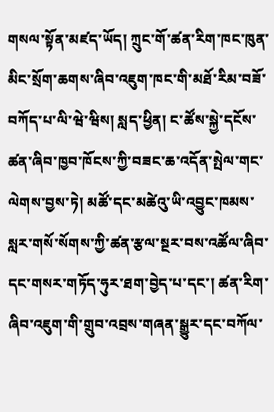གསལ་སྟོན་མཛད་ཡོད། ཀྲུང་གོ་ཚན་རིག་ཁང་ཁུན་མིང་སྲོག་ཆགས་ཞིབ་འཇུག་ཁང་གི་མཐོ་རིམ་བཟོ་བཀོད་པ་ལི་ཝེ་ཝིས། སླད་ཕྱིན། ང་ཚོས་སྐྱེ་དངོས་ཚན་ཞིབ་ཁྱབ་ཁོངས་ཀྱི་བཟང་ཆ་འདོན་སྤེལ་གང་ལེགས་བྱས་ཏེ། མཚོ་དང་མཚེའུ་ཡི་འབྱུང་ཁམས་སླར་གསོ་སོགས་ཀྱི་ཚན་རྩལ་སྔར་བས་འཚོལ་ཞིབ་དང་གསར་གཏོད་ཧུར་ཐག་བྱེད་པ་དང་། ཚན་རིག་ཞིབ་འཇུག་གི་གྲུབ་འབྲས་གཞན་སྒྱུར་དང་བཀོལ་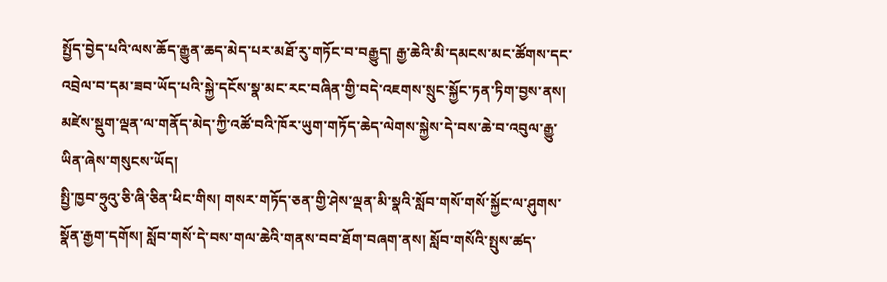སྤྱོད་བྱེད་པའི་ལས་ཆོད་རྒྱུན་ཆད་མེད་པར་མཐོ་རུ་གཏོང་བ་བརྒྱུད། རྒྱ་ཆེའི་མི་དམངས་མང་ཚོགས་དང་འབྲེལ་བ་དམ་ཟབ་ཡོད་པའི་སྐྱེ་དངོས་སྣ་མང་རང་བཞིན་གྱི་བདེ་འཇགས་སྲུང་སྐྱོང་ཏན་ཏིག་བྱས་ནས། མཛེས་སྡུག་ལྡན་ལ་གནོད་མེད་ཀྱི་འཚོ་བའི་ཁོར་ཡུག་གཏོད་ཆེད་ལེགས་སྐྱེས་དེ་བས་ཆེ་བ་འབུལ་རྒྱུ་ཡིན་ཞེས་གསུངས་ཡོད།
སྤྱི་ཁྱབ་ཧྲུའུ་ཅི་ཞི་ཅིན་ཕིང་གིས། གསར་གཏོད་ཅན་གྱི་ཤེས་ལྡན་མི་སྣའི་སློབ་གསོ་གསོ་སྐྱོང་ལ་ཤུགས་སྣོན་རྒྱག་དགོས། སློབ་གསོ་དེ་བས་གལ་ཆེའི་གནས་བབ་ཐོག་བཞག་ནས། སློབ་གསོའི་སྤུས་ཚད་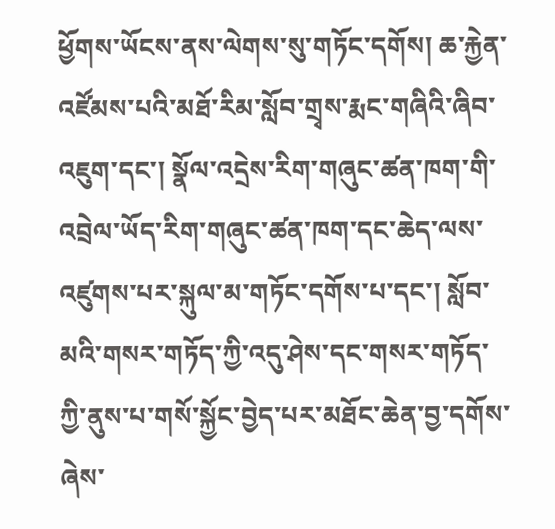ཕྱོགས་ཡོངས་ནས་ལེགས་སུ་གཏོང་དགོས། ཆ་རྐྱེན་འཛོམས་པའི་མཐོ་རིམ་སློབ་གྲྭས་རྨང་གཞིའི་ཞིབ་འཇུག་དང་། སྣོལ་འདྲེས་རིག་གཞུང་ཚན་ཁག་གི་འབྲེལ་ཡོད་རིག་གཞུང་ཚན་ཁག་དང་ཆེད་ལས་འཛུགས་པར་སྐུལ་མ་གཏོང་དགོས་པ་དང་། སློབ་མའི་གསར་གཏོད་ཀྱི་འདུ་ཤེས་དང་གསར་གཏོད་ཀྱི་ནུས་པ་གསོ་སྐྱོང་བྱེད་པར་མཐོང་ཆེན་བྱ་དགོས་ཞེས་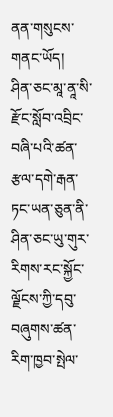ནན་གསུངས་གནང་ཡོད།
ཤིན་ཅང་མཱ་ནཱ་སི་རྫོང་སློབ་འབྲིང་བཞི་པའི་ཚན་རྩལ་དགེ་རྒན་ཏང་ཡན་ཅུན་ནི་ཤིན་ཅང་ཡུ་གུར་རིགས་རང་སྐྱོང་ལྗོངས་ཀྱི་དབུ་བཞུགས་ཚན་རིག་ཁྱབ་སྤེལ་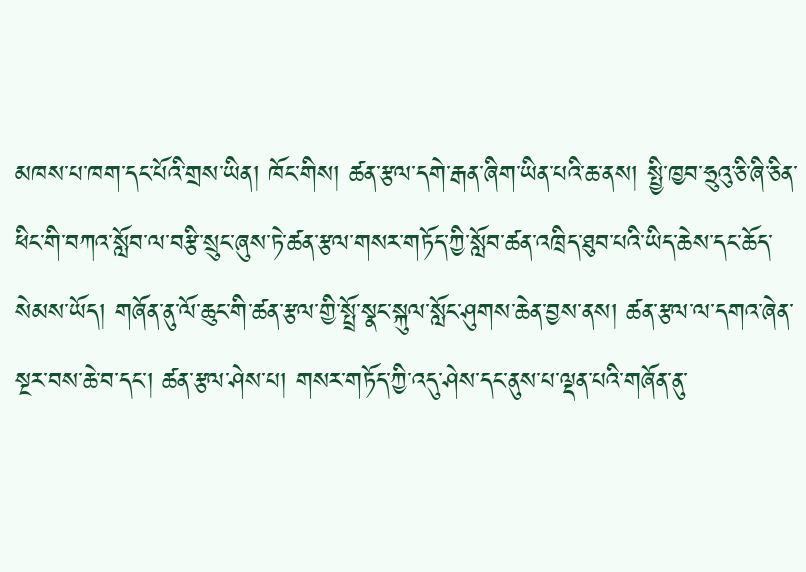མཁས་པ་ཁག་དང་པོའི་གྲས་ཡིན། ཁོང་གིས། ཚན་རྩལ་དགེ་རྒན་ཞིག་ཡིན་པའི་ཆ་ནས། སྤྱི་ཁྱབ་ཧྲུའུ་ཅི་ཞི་ཅིན་ཕིང་གི་བཀའ་སློབ་ལ་བརྩི་སྲུང་ཞུས་ཏེ་ཚན་རྩལ་གསར་གཏོད་ཀྱི་སློབ་ཚན་འཁྲིད་ཐུབ་པའི་ཡིད་ཆེས་དང་ཆོད་སེམས་ཡོད། གཞོན་ནུ་ལོ་ཆུང་གི་ཚན་རྩལ་གྱི་སྤྲོ་སྣང་སྐུལ་སློང་ཤུགས་ཆེན་བྱས་ནས། ཚན་རྩལ་ལ་དགའ་ཞེན་སྔར་བས་ཆེ་བ་དང་། ཚན་རྩལ་ཤེས་པ། གསར་གཏོད་ཀྱི་འདུ་ཤེས་དང་ནུས་པ་ལྡན་པའི་གཞོན་ནུ་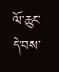ལོ་ཆུང་དེ་བས་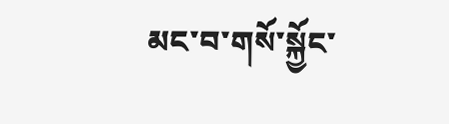མང་བ་གསོ་སྐྱོང་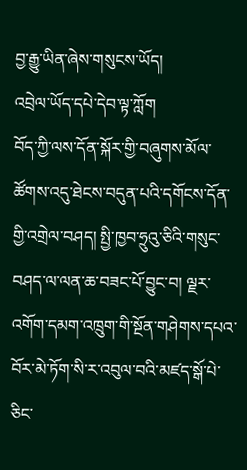བྱ་རྒྱུ་ཡིན་ཞེས་གསུངས་ཡོད།
འབྲེལ་ཡོད་དཔེ་དེབ་ལྟ་ཀློག
བོད་ཀྱི་ལས་དོན་སྐོར་གྱི་བཞུགས་མོལ་ཚོགས་འདུ་ཐེངས་བདུན་པའི་དགོངས་དོན་གྱི་འགྲེལ་བཤད། སྤྱི་ཁྱབ་ཧྲུའུ་ཅིའི་གསུང་བཤད་ལ་ལན་ཆ་བཟང་པོ་བྱུང་བ། ལྗར་འགོག་དམག་འཁྲུག་གི་སྔོན་གཤེགས་དཔའ་བོར་མེ་ཏོག་སི་ར་འབུལ་བའི་མཛད་སྒོ་པེ་ཅིང་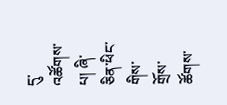དུ་འཚོགས་པ། ཞི་ཅིན་ཕིང་གིས་གྲོས་ཚོགས་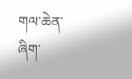གལ་ཆེན་ཞིག་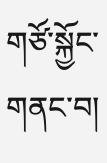གཙོ་སྐྱོང་གནང་བ།